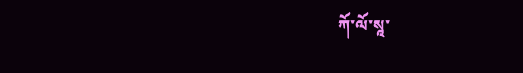ཀོ་ལོ་སཱ་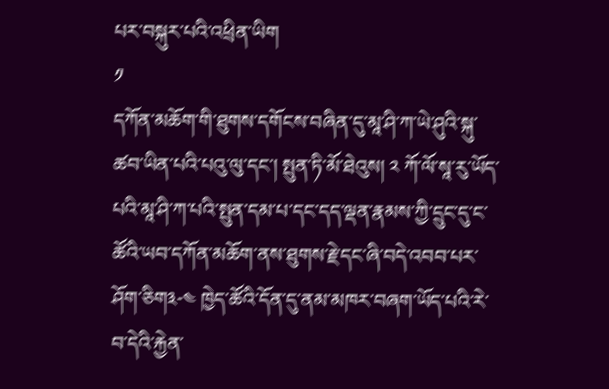པར་བསྐུར་པའི་འཕྲིན་ཡིག
༡
དཀོན་མཆོག་གི་ཐུགས་དགོངས་བཞིན་དུ་མཱ་ཤི་ཀ་ཡེ་ཤུའི་སྐུ་ཚབ་ཡིན་པའི་པའུ་ལུ་དང་། སྤུན་ཏི་མོ་ཐེའུས། ༢ ཀོ་ལོ་སཱ་རུ་ཡོད་པའི་མཱ་ཤི་ཀ་པའི་སྤུན་དམ་པ་དང་དད་ལྡན་རྣམས་ཀྱི་དྲུང་དུ་ང་ཚོའི་ཡབ་དཀོན་མཆོག་ནས་ཐུགས་རྗེ་དང་ཞི་བདེ་འབབ་པར་ཤོག་ཅིག༣-༤ ཁྱེད་ཚོའི་དོན་དུ་ནམ་མཁར་བཞག་ཡོད་པའི་རེ་བ་དེའི་རྐྱེན་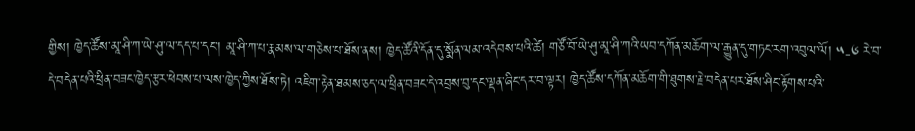གྱིས། ཁྱེད་ཚོས་མཱ་ཤི་ཀ་ཡེ་ཤུ་ལ་དད་པ་དང་། མཱ་ཤི་ཀ་པ་རྣམས་ལ་གཅེས་པ་ཐོས་ནས། ཁྱེད་ཚོའི་དོན་དུ་སྨོན་ལམ་འདེབས་པའི་ཚེ། གཙོ་བོ་ཡེ་ཤུ་མཱ་ཤི་ཀའི་ཡབ་དཀོན་མཆོག་ལ་རྒྱུན་དུ་གཏང་རག་འབུལ་ལོ། ༥-༦ རེ་བ་དེ་བདེན་པའི་ཕྲིན་བཟང་ཁྱེད་རྩར་ཕེབས་པ་ལས་ཁྱེད་ཀྱིས་ཐོས་ཏེ། འཇིག་རྟེན་ཐམས་ཅད་ལ་ཕྲིན་བཟང་དེ་འབྲས་བུ་དང་ལྡན་ཞིང་དར་བ་ལྟར། ཁྱེད་ཚོས་དཀོན་མཆོག་གི་ཐུགས་རྗེ་བདེན་པར་ཐོས་ཤིང་རྟོགས་པའི་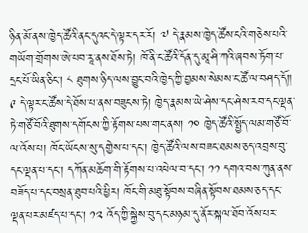ཉིན་མོ་ནས་ཁྱེད་ཚོའི་ནང་དུའང་དེ་ལྟར་དར་རོ། ༧ དེ་རྣམས་ཁྱེད་ཚོས་ངའི་གཅེས་པའི་གཡོག་གྲོགས་ཨེ་པབ་རཱ་ནས་ཐོས་ཏེ། ཁོ་ནི་ང་ཚོའི་དོན་དུ་མཱ་ཤི་ཀའི་ཞབས་ཏོག་པ་དྲང་པོ་ཡིན་ཅིང་། ༨ ཐུགས་ཉིད་ལས་བྱུང་བའི་ཁྱེད་ཀྱི་བྱམས་སེམས་ང་ཚོ་ལ་བཤད་དོ༎
༩ དེ་ལྟར་ང་ཚོས་དེ་ཐོས་པ་ནས་བཟུངས་ཏེ། ཁྱེད་རྣམས་ཡེ་ཤེས་དང་ཤེས་རབ་དང་ལྡན་ཏེ་གཙོ་བོའི་ཐུགས་དགོངས་ཀྱི་རྟོགས་པས་གང་ནས། ༡༠ ཁྱེད་ཚོའི་སྤྱོད་ལམ་གཙོ་བོ་ལ་འོས་པ། ཁོང་ཡོངས་སུ་དགྱེས་པ་དང་། ཁྱེད་ཚོའི་ལས་བཟང་ཐམས་ཅད་འབྲས་བུ་དང་ལྡན་པ་དང་། དཀོན་མཆོག་གི་རྟོགས་པ་འཕེལ་བ་དང་། ༡༡ དགའ་བས་ཀུན་ནས་བཟོད་པ་དང་བསྲན་ཐུབ་པའི་ཕྱིར། ཁོང་གི་མཐུ་སྟོབས་བཞིན་སྟོབས་ཐམས་ཅད་དང་ལྡན་པར་མཛད་པ་དང་། ༡༢ འོད་ཀྱི་སྐྱེས་བུ་དང་མཉམ་དུ་ནོར་སྐལ་ཐོབ་འོས་པར་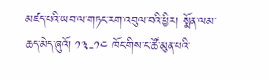མཛད་པའི་ཡབ་ལ་གཏང་རག་འབུལ་བའི་ཕྱིར། སྨོན་ལམ་ཆད་མེད་ཞུའོ། ༡༣-༡༤ ཁོང་གིས་ང་ཚོ་མུན་པའི་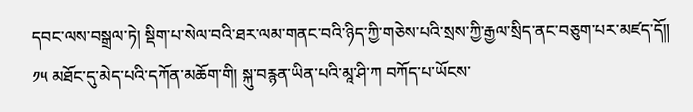དབང་ལས་བསྒྲལ་ཏེ། སྡིག་པ་སེལ་བའི་ཐར་ལམ་གནང་བའི་ཉིད་ཀྱི་གཅེས་པའི་སྲས་ཀྱི་རྒྱལ་སྲིད་ནང་བཅུག་པར་མཛད་དོ༎
༡༥ མཐོང་དུ་མེད་པའི་དཀོན་མཆོག་གི། སྐུ་བརྙན་ཡིན་པའི་མཱ་ཤི་ཀ བཀོད་པ་ཡོངས་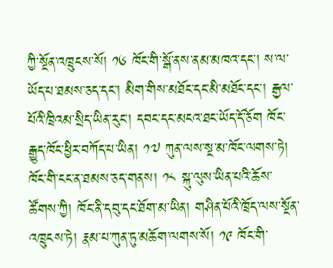ཀྱི་སྔོན་འཁྲུངས་སོ། ༡༦ ཁོང་གི་སྒོ་ནས་ནམ་མཁའ་དང་། ས་ལ་ཡོད་པ་ཐམས་ཅད་དང་། མིག་གིས་མཐོང་དང་མི་མཐོང་དང་། རྒྱལ་པོའི་ཁྲིའམ་སྲིད་ཡིན་རུང་། དབང་དང་མངའ་ཐང་ཡོད་དོ་ཅོག ཁོང་རྒྱུད་ཁོང་ཕྱིར་བཀོད་པ་ཡིན། ༡༧ ཀུན་ལས་སྔ་མ་ཁོང་ལགས་ཏེ། ཁོང་གི་ངང་ན་ཐམས་ཅད་གནས། ༡༨ སྐུ་ལུས་ཡིན་པའི་ཆོས་ཚོགས་ཀྱི། ཁོང་ནི་དབུ་དང་ཐོག་མ་ཡིན། གཤིན་པོའི་ཁྲོད་ལས་སྔོན་འཁྲུངས་ཏེ། རྣམ་པ་ཀུན་ཏུ་མཆོག་ལགས་སོ། ༡༩ ཁོང་གི་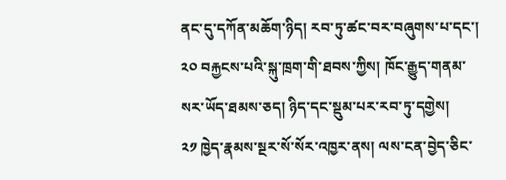ནང་དུ་དཀོན་མཆོག་ཉིད། རབ་ཏུ་ཚང་བར་བཞུགས་པ་དང་། ༢༠ བརྐྱངས་པའི་སྐུ་ཁྲག་གི་ཐབས་ཀྱིས། ཁོང་རྒྱུད་གནམ་སར་ཡོད་ཐམས་ཅད། ཉིད་དང་སྡུམ་པར་རབ་ཏུ་དགྱེས།
༢༡ ཁྱེད་རྣམས་སྔར་སོ་སོར་འཁྱར་ནས། ལས་ངན་བྱེད་ཅིང་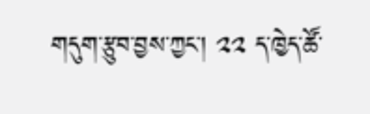གདུག་རྩུབ་བྱས་ཀྱང་། ༢༢ ད་ཁྱེད་ཚོ་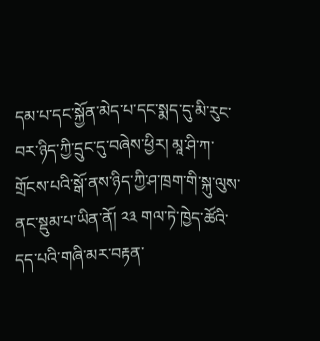དམ་པ་དང་སྐྱོན་མེད་པ་དང་སྨད་དུ་མི་རུང་བར་ཉིད་ཀྱི་དྲུང་དུ་བཞེས་ཕྱིར། མཱ་ཤི་ཀ་གྲོངས་པའི་སྒོ་ནས་ཉིད་ཀྱི་ཤ་ཁྲག་གི་སྐུ་ལུས་ནང་སྡུམ་པ་ཡིན་ནོ། ༢༣ གལ་ཏེ་ཁྱེད་ཚོའི་དད་པའི་གཞི་མར་བརྟན་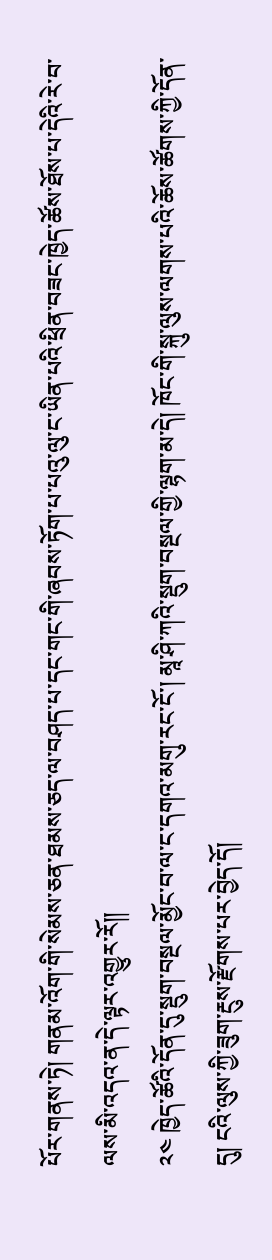པོར་གནས་ཏེ། གནམ་འོག་གི་སེམས་ཅན་ཐམས་ཅད་ལ་བཤད་པ་དང་གང་གི་ཞབས་ཏོག་པ་པའུ་ལུ་ང་ཡིན་པའི་ཕྲིན་བཟང་ཁྱེད་ཚོས་ཐོས་པ་དེའི་རེ་བ་ལས་མི་འདའ་ན་དེ་ལྟར་འགྱུར་རོ༎
༢༤ ཁྱེད་ཚོའི་དོན་དུ་སྡུག་བསྔལ་མྱོང་བ་ལ་ང་དགའ་མགུ་རང་ངོ་། མཱ་ཤི་ཀའི་སྡུག་བསྔལ་གྱི་ལྷག་མ་དེ། ཁོང་གི་སྐུ་ལུས་ལགས་པའི་ཆོས་ཚོགས་ཀྱི་དོན་དུ། ངའི་ལུས་ཀྱི་ཟུག་རྔུས་རྫོགས་པར་བྱེད་དོ།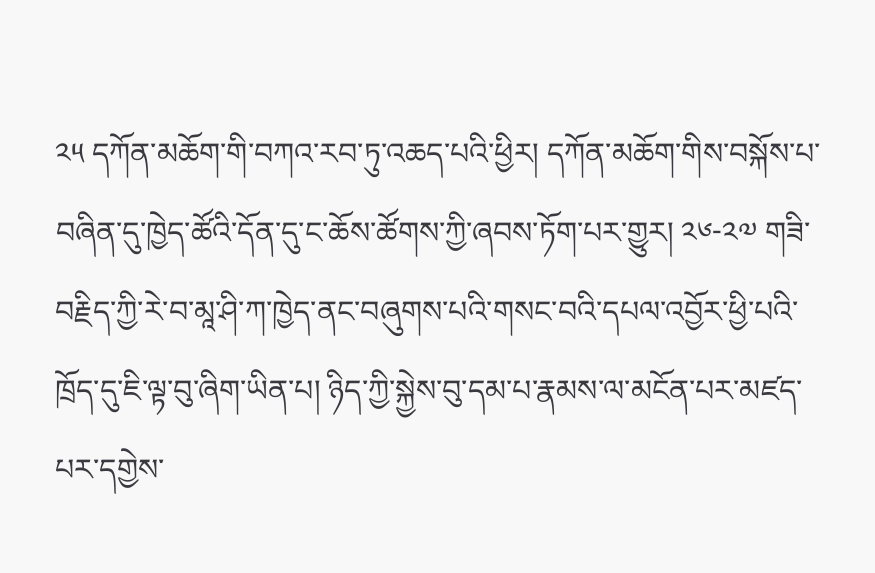༢༥ དཀོན་མཆོག་གི་བཀའ་རབ་ཏུ་འཆད་པའི་ཕྱིར། དཀོན་མཆོག་གིས་བསྐོས་པ་བཞིན་དུ་ཁྱེད་ཚོའི་དོན་དུ་ང་ཆོས་ཚོགས་ཀྱི་ཞབས་ཏོག་པར་གྱུར། ༢༦-༢༧ གཟི་བརྗིད་ཀྱི་རེ་བ་མཱ་ཤི་ཀ་ཁྱེད་ནང་བཞུགས་པའི་གསང་བའི་དཔལ་འབྱོར་ཕྱི་པའི་ཁྲོད་དུ་ཇི་ལྟ་བུ་ཞིག་ཡིན་པ། ཉིད་ཀྱི་སྐྱེས་བུ་དམ་པ་རྣམས་ལ་མངོན་པར་མཛད་པར་དགྱེས་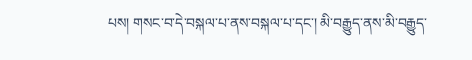པས། གསང་བ་དེ་བསྐལ་པ་ནས་བསྐལ་པ་དང་། མི་བརྒྱུད་ནས་མི་བརྒྱུད་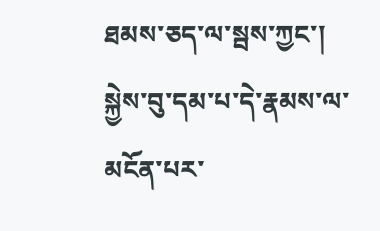ཐམས་ཅད་ལ་སྦས་ཀྱང་། སྐྱེས་བུ་དམ་པ་དེ་རྣམས་ལ་མངོན་པར་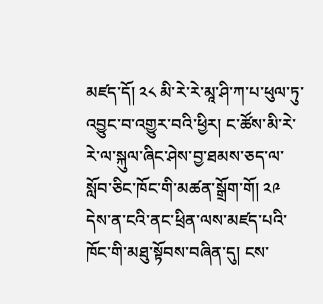མཛད་དོ། ༢༨ མི་རེ་རེ་མཱ་ཤི་ཀ་པ་ཕུལ་ཏུ་འབྱུང་བ་འགྱུར་བའི་ཕྱིར། ང་ཚོས་མི་རེ་རེ་ལ་སྐུལ་ཞིང་ཤེས་བྱ་ཐམས་ཅད་ལ་སློབ་ཅིང་ཁོང་གི་མཚན་སྒྲོག་གོ། ༢༩ དེས་ན་ངའི་ནང་ཕྲིན་ལས་མཛད་པའི་ཁོང་གི་མཐུ་སྟོབས་བཞིན་དུ། ངས་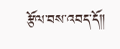རྩོལ་བས་འབད་དོ༎